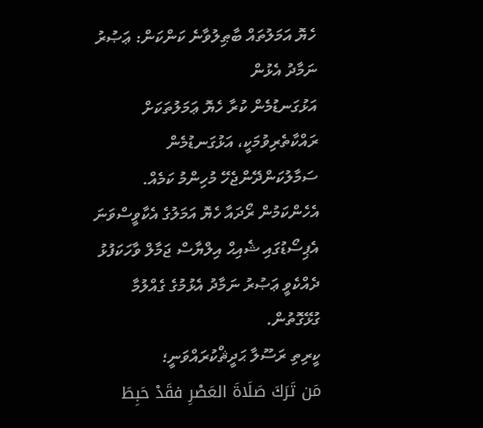ހެޔޮ އަމަލުތައް ބާޠިލުވާނެ ކަންކަން: ޢަޞުރު ނަމާދު އެޅުން
އަޅުގަނޑުމެން ކުރާ ހެޔޮ ޢަމަލުތަކަށް ރައްކާތެރިވުމަކީ، އަޅުގަނޑުމެން ސަމާލުކަންދޭންޖެހޭ މުހިންމު ކަމެއް.
އެހެންކަމުން ރޯދައާ ހެޔޮ އަމަލުގެ އެކާވީސްވަނަ އެޕިސޯޑުގައި ޝެއިޙް އިލްޔާސް ޖަމާލް ވާހަކަފުޅު ދެއްކެވީ ޢަޞުރު ނަމާދު އެޅުމުގެ ގެއްލުމާ ގުޅޭގޮތުން.
ކީރިތި ރަސޫލާ ޙަދީޘްކުރައްވަނީ؛
مَن تَرَكَ صَلَاةَ العَصْرِ فقَدْ حَبِطَ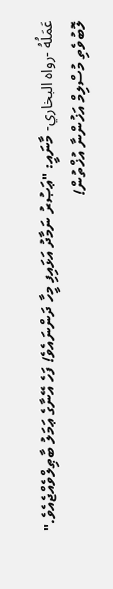عَمَلُهُ -رواه البخاري- މާނައީ: "ޢަޞުރު ނަމާދު އަޅައިފި މީހާ ދަންނައެވެ! ފަހެ އޭނާގެ ޢަމަލު ބާޠިލްވެއްޖެއެވެ."
ލޮބުވެތި މުސްލިމް އަޚުންނާ އުޚްތުން!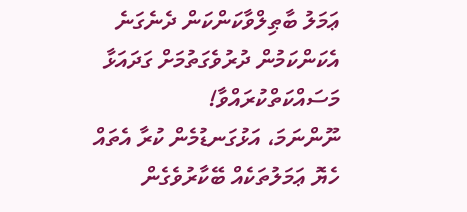ޢަމަލު ބާޠިލްވާކަންކަން ދެނެގަނެ އެކަންކަމުން ދުރުވެގަތުމަށް ގަދައަޅާ މަސައްކަތްކުރައްވާ!
ނޫންނަމަ، އަޅުގަނޑުމެން ކުރާ އެތައް ހެޔޮ ޢަމަލުތަކެއް ބޭކާރުވެގެން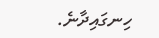ހިނގައިދާނެ.